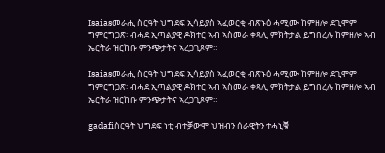Isaiasመራሒ ስርዓት ህግደፍ ኢሳይያስ ኣፈወርቂ ብጽኑዕ ሓሚሙ ከምዘሎ ደጊሞም ግምርግጋጽ፡ ብሓደ ኢጣልያዊ ዶክተር ኣብ ኣስመራ ቀጻሊ ምክትታል ይግበረሉ ከምዘሎ ኣብ ኤርትራ ዝርከቡ ምንጭታትና ኣረጋጊጾም።

Isaiasመራሒ ስርዓት ህግደፍ ኢሳይያስ ኣፈወርቂ ብጽኑዕ ሓሚሙ ከምዘሎ ደጊሞም ግምርግጋጽ፡ ብሓደ ኢጣልያዊ ዶክተር ኣብ ኣስመራ ቀጻሊ ምክትታል ይግበረሉ ከምዘሎ ኣብ ኤርትራ ዝርከቡ ምንጭታትና ኣረጋጊጾም።

gadafiስርዓት ህግደፍ ነቲ ብተቓውሞ ህዝብን ሰራዊትን ተሓኒቑ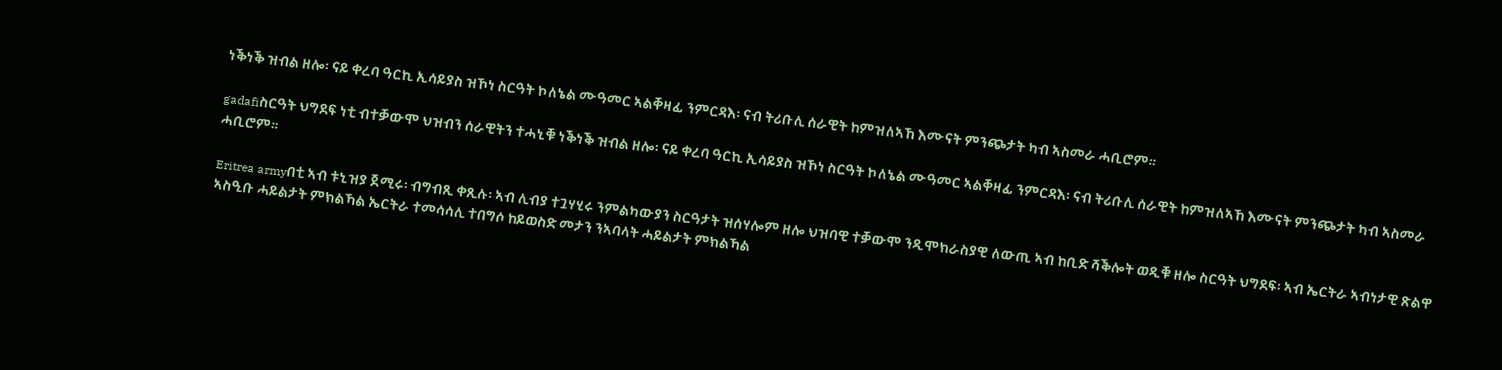ነቕነቕ ዝብል ዘሎ፡ ናይ ቀረባ ዓርኪ ኢሳይያስ ዝኾነ ስርዓት ኮለኔል ሙዓመር ኣልቐዛፊ ንምርዳእ፡ ናብ ትሪቡሊ ሰራዊት ከምዝለኣኸ እሙናት ምንጭታት ካብ ኣስመራ ሓቢሮም።

gadafiስርዓት ህግደፍ ነቲ ብተቓውሞ ህዝብን ሰራዊትን ተሓኒቑ ነቕነቕ ዝብል ዘሎ፡ ናይ ቀረባ ዓርኪ ኢሳይያስ ዝኾነ ስርዓት ኮለኔል ሙዓመር ኣልቐዛፊ ንምርዳእ፡ ናብ ትሪቡሊ ሰራዊት ከምዝለኣኸ እሙናት ምንጭታት ካብ ኣስመራ ሓቢሮም።

Eritrea armyበቲ ኣብ ቱኒዝያ ጀሚሩ፡ ብግብጺ ቀጺሉ፡ ኣብ ሊብያ ተጓሃሂሩ ንምልካውያን ስርዓታት ዝሰሃሎም ዘሎ ህዝባዊ ተቓውሞ ንዲሞክራስያዊ ለውጢ ኣብ ከቢድ ሻቕሎት ወዲቑ ዘሎ ስርዓት ህግደፍ፡ ኣብ ኤርትራ ኣብነታዊ ጽልዋ  ኣስዒቡ ሓይልታት ምክልኻል ኤርትራ ተመሳሳሊ ተበግሶ ከይወስድ መታን ንኣባላት ሓይልታት ምክልኻል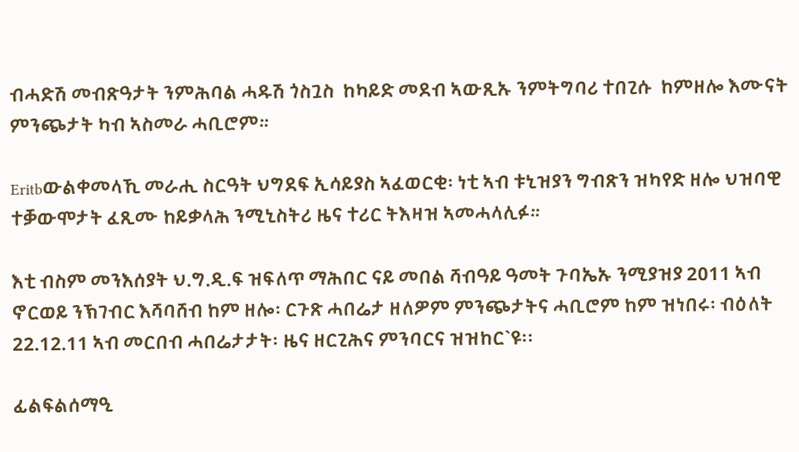ብሓድሽ መብጽዓታት ንምሕባል ሓዱሽ ጎስጓስ  ከካይድ መደብ ኣውጺኡ ንምትግባሪ ተበጊሱ  ከምዘሎ እሙናት ምንጭታት ካብ ኣስመራ ሓቢሮም።

Eritbውልቀመላኺ መራሒ ስርዓት ህግደፍ ኢሳይያስ ኣፈወርቂ፡ ነቲ ኣብ ቱኒዝያን ግብጽን ዝካየድ ዘሎ ህዝባዊ ተቓውሞታት ፈጺሙ ከይቃላሕ ንሚኒስትሪ ዜና ተሪር ትእዛዝ ኣመሓላሊፉ።

እቲ ብስም መንእሰያት ህ.ግ.ዲ.ፍ ዝፍለጥ ማሕበር ናይ መበል ሻብዓይ ዓመት ጉባኤኡ ንሚያዝያ 2011 ኣብ ኖርወይ ንኽገብር እሻባሸብ ከም ዘሎ፡ ርጉጽ ሓበሬታ ዘለዎም ምንጭታትና ሓቢሮም ከም ዝነበሩ፡ ብዕለት 22.12.11 ኣብ መርበብ ሓበሬታታት፡ ዜና ዘርጊሕና ምንባርና ዝዝከር`ዩ፡፡

ፊልፍልሰማዒ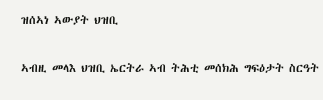ዝሰኣነ ኣውያት ህዝቢ

ኣብዚ መላእ ህዝቢ ኤርትራ ኣብ ትሕቲ መሰክሕ ግፍዕታት ስርዓት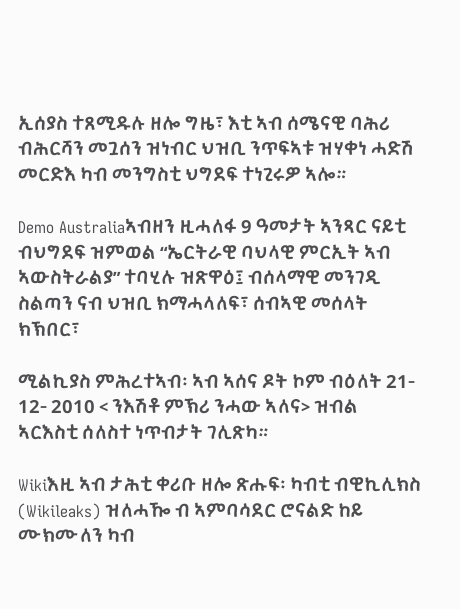ኢሰያስ ተጸሚዱሉ ዘሎ ግዜ፣ እቲ ኣብ ሰሜናዊ ባሕሪ ብሕርሻን መጓሰን ዝነብር ህዝቢ ንጥፍኣቱ ዝሃቀነ ሓድሽ መርድእ ካብ መንግስቲ ህግደፍ ተነጊሩዎ ኣሎ።

Demo Australiaኣብዘን ዚሓለፋ 9 ዓመታት ኣንጻር ናይቲ ብህግደፍ ዝምወል “ኤርትራዊ ባህላዊ ምርኢት ኣብ ኣውስትራልያ” ተባሂሉ ዝጽዋዕ፤ ብሰላማዊ መንገዲ ስልጣን ናብ ህዝቢ ክማሓላለፍ፣ ሰብኣዊ መሰላት ክኽበር፣

ሚልኪያስ ምሕረተኣብ፡ ኣብ ኣሰና ዶት ኮም ብዕለት 21- 12- 2010 < ንእሽቶ ምኽሪ ንሓው ኣለና> ዝብል ኣርእስቲ ሰለስተ ነጥብታት ገሊጽካ።

Wikiእዚ ኣብ ታሕቲ ቀሪቡ ዘሎ ጽሑፍ፡ ካብቲ ብዊኪሊክስ (Wikileaks) ዝለሓዀ ብ ኣምባሳደር ሮናልድ ከይ ሙክሙለን ካብ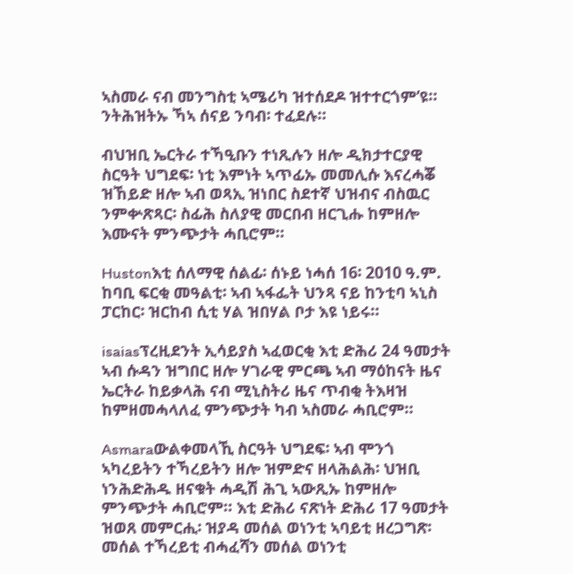ኣስመራ ናብ መንግስቲ ኣሜሪካ ዝተሰደዶ ዝተተርጎም’ዩ። ንትሕዝትኡ ኻኣ ሰናይ ንባብ፡ ተፈደሉ።

ብህዝቢ ኤርትራ ተኻዒቡን ተነጺሉን ዘሎ ዲክታተርያዊ ስርዓት ህግደፍ፡ ነቲ እምነት ኣጥፊኡ መመሊሱ እናረሓቖ ዝኸይድ ዘሎ ኣብ ወጻኢ ዝነበር ስደተኛ ህዝብና ብስዉር ንምቍጽጻር፡ ስፊሕ ስለያዊ መርበብ ዘርጊሑ ከምዘሎ እሙናት ምንጭታት ሓቢሮም።

Hustonእቲ ሰለማዊ ሰልፊ፡ ሰኑይ ነሓሰ 16፡ 2010 ዓ.ም. ከባቢ ፍርቂ መዓልቲ፡ ኣብ ኣፋፌት ህንጻ ናይ ከንቲባ ኣኒስ ፓርከር፡ ዝርከብ ሲቲ ሃል ዝበሃል ቦታ እዩ ነይሩ።

isaiasፕረዚደንት ኢሳይያስ ኣፈወርቂ እቲ ድሕሪ 24 ዓመታት ኣብ ሱዳን ዝግበር ዘሎ ሃገራዊ ምርጫ ኣብ ማዕከናት ዜና ኤርትራ ከይቃላሕ ናብ ሚኒስትሪ ዜና ጥብቂ ትእዛዝ ከምዘመሓላለፈ ምንጭታት ካብ ኣስመራ ሓቢሮም።

Asmaraውልቀመላኺ ስርዓት ህግደፍ፡ ኣብ ሞንጎ ኣካረይትን ተኻረይትን ዘሎ ዝምድና ዘላሕልሕ፡ ህዝቢ ነንሕድሕዱ ዘናቁት ሓዲሽ ሕጊ ኣውጺኡ ከምዘሎ ምንጭታት ሓቢሮም። እቲ ድሕሪ ናጽነት ድሕሪ 17 ዓመታት ዝወጸ መምርሒ፡ ዝያዳ መሰል ወነንቲ ኣባይቲ ዘረጋግጽ፡ መሰል ተኻረይቲ ብሓፈሻን መሰል ወነንቲ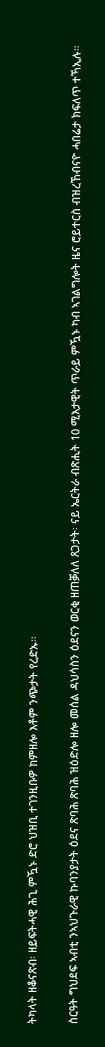ትካላት ዘቆናጽብ፡ ዘይፍትሓዊ ሕጊ ምዃኑ ድሮ ህዝቢ ተገንዚቡዎ ከምዘሎ እቶም ንጭታት የረድኡ።

ስርዓት ግህደፍ ኣብቲ ንኣህጉራዊ ኩባንያታት ዕደና ጽባሕ ጽባሕ ዝዕድሎ ዘሎ መሰል ዳህሳስን ዕደናን ወርቂ ዘጠቓለለ ጸጋታት፡ ናይ ኤርትራ ብጽሒት 10 ሚእታዊት ጥራይ ምዃኑ ካብ ኣገልግሎት ዜና ሮይተርስ ብዝረኸብናዮ ሓበሬታ ክፍለጥ ተኻኢሉ።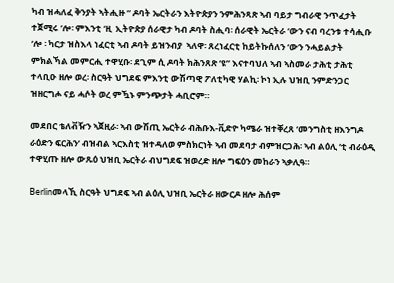ካብ ዝሓለፈ ቅንያት ኣትሒዙ “ ዶባት ኤርትራን እትዮጵያን ንምሕንጻጽ ኣብ ባይታ ግብራዊ ንጥፈታት ተጀሚሩ ‘ሎ፡ ምእንቲ ‘ዚ  ኢትዮጵያ ሰራዊታ ካብ ዶባት ስሒባ፡ ሰራዊት ኤርትራ ‘ውን ናብ ባረንቱ ተሳሒቡ ‘ሎ ፡ ካርታ ዝስእላ ነፈርቲ ኣብ ዶባት ይዝንብያ  ኣለዋ፡ ጸረነፈርቲ ከይትኩሰለን ‘ውን ንሓይልታት ምክልኻል መምርሒ ተዋሂቡ፡ ደጊም ሲ ዶባት ክሕንጸጽ ‘ዩ” እናተባህለ ኣብ ኣስመራ ታሕቲ ታሕቲ ተላቢዑ ዘሎ ወረ፡ ስርዓት ህግደፍ ምእንቲ ውሽጣዊ ፖለቲካዊ ሃልኪ፡ ኮነ ኢሉ ህዝቢ ንምድንጋር ዝዘርግሖ ናይ ሓሶት ወረ ምዃኑ ምንጭታት ሓቢሮም።

መደበር ቴለቭዥን ኣጀዚራ፡ ኣብ ውሽጢ ኤርትራ ብሕቡእ-ቪድዮ ካሜራ ዝተቐረጸ ‘መንግስቲ ዘእንግዶ ራዕድን ፍርሕን’ ብዝብል ኣርእስቲ ዝተዳለወ ምስክርነት ኣብ መደባታ ብምዝርጋሕ፡ ኣብ ልዕሊ ‘ቲ ብራዕዲ ተዋሂጡ ዘሎ ውጹዕ ህዝቢ ኤርትራ ብህግደፍ ዝወረድ ዘሎ ግፍዕን መከራን ኣቃሊዓ።

Berlinመላኺ ስርዓት ህግደፍ ኣብ ልዕሊ ህዝቢ ኤርትራ ዘውርዶ ዘሎ ሕሰም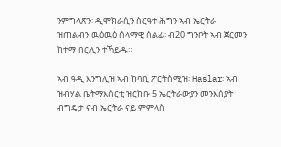ንምግላጽን፡ ዲሞክራሲን ስርዓተ ሕግን ኣብ ኤርትራ ዝጠልብን ዉዕዉዕ ሰላማዊ ሰልፊ፡ ብ20 ግንቦት ኣብ ጀርመን ከተማ በርሊን ተኻይዱ።

ኣብ ዓዲ እንግሊዝ ኣብ ከባቢ ፖርትስሚዝ፡ Haslar፡ ኣብ ዝብሃል ቤትማእሰርቲ ዝርከቡ 5 ኤርትራውያን መንእሰያት ብግዴታ ናብ ኤርትራ ናይ ምምላስ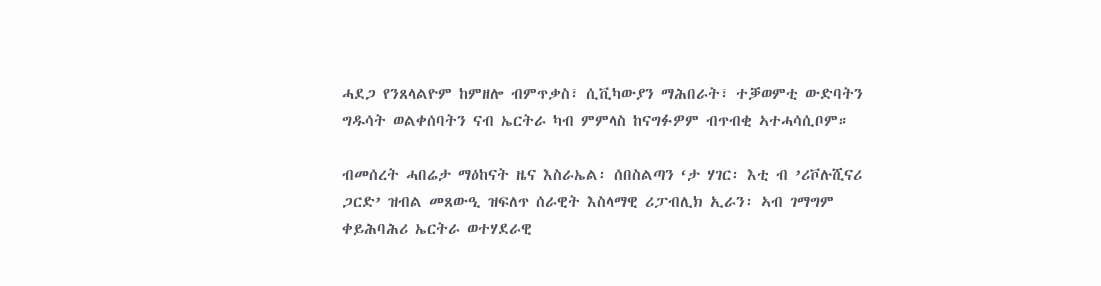ሓደጋ የንጸላልዮም ከምዘሎ ብምጥቃስ፣ ሲቪካውያን ማሕበራት፣ ተቓወምቲ ውድባትን ግዱሳት ወልቀሰባትን ናብ ኤርትራ ካብ ምምላስ ከናግፉዎም ብጥብቂ ኣተሓሳሲቦም።

ብመሰረት ሓበሬታ ማዕከናት ዜና እስራኤል፡ ሰበስልጣን ‘ታ ሃገር፡ እቲ ብ ’ሪቮሉሺናሪ ጋርድ’ ዝብል መጸውዒ ዝፍለጥ ሰራዊት እስላማዊ ሪፓብሊክ ኢራን፡ ኣብ ገማግም ቀይሕባሕሪ ኤርትራ ወተሃደራዊ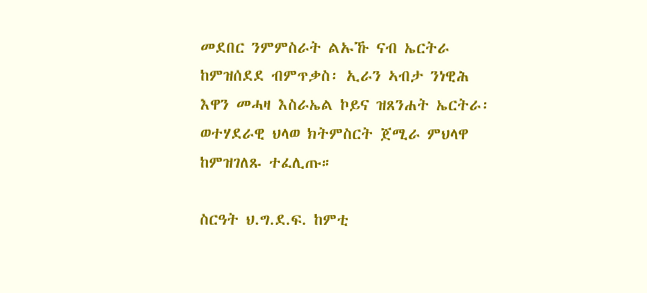መደበር ንምምስራት ልኡኹ ናብ ኤርትራ ከምዝሰደደ ብምጥቃስ፡ ኢራን ኣብታ ንነዊሕ እዋን መሓዛ እስራኤል ኮይና ዝጸንሐት ኤርትራ፡ ወተሃደራዊ ህላወ ክትምስርት ጀሚራ ምህላዋ ከምዝገለጹ ተፈሊጡ።

ስርዓት ህ.ግ.ደ.ፍ. ከምቲ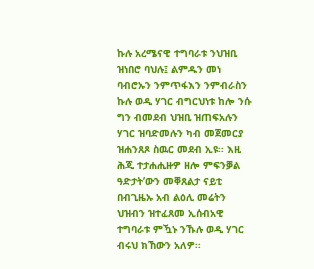ኩሉ አረሜናዊ ተግባራቱ ንህዝቢ ዝነበሮ ባህሉ፤ ልምዱን መነ ባብሮኡን ንምጥፋእን ንምብራስን ኩሉ ወዲ ሃገር ብግርህነቱ ከሎ ንሱ ግን ብመደብ ህዝቢ ዝጠፍአሉን ሃገር ዝባድመሉን ካብ መጀመርያ ዝሐንጸጾ ስዉር መደብ ኢዩ፡፡ እዚ ሕጂ ተታሐሒዙዎ ዘሎ ምፍንቓል ዓድታት’ውን መቐጸልታ ናይቲ በብጊዜኡ አብ ልዕሊ መሬትን ህዝብን ዝተፈጸመ ኢሰብአዊ ተግባራቱ ምዃኑ ንኹሉ ወዲ ሃገር ብሩህ ክኸውን አለዎ፡፡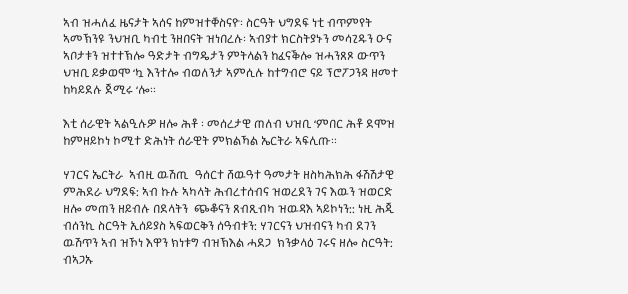ኣብ ዝሓለፈ ዜናታት ኣሰና ከምዝተቐስናዮ፡ ስርዓት ህግደፍ ነቲ ብጥምየት ኣመኽንዩ ንህዝቢ ካብቲ ንዘበናት ዝነበረሉ፡ ኣብያተ ክርስትያኑን መሳጊዱን ዑና ኣቦታቱን ዝተተኽሎ ዓድታት ብግዴታን ምትላልን ከፈናቕሎ ዝሓንጸጾ ውጥን ህዝቢ ይቃወሞ ‘ኳ እንተሎ ብወለንታ ኣምሲሉ ከተግብሮ ናይ ፕሮፖጋንዳ ዘመተ ከካይደሉ ጀሚሩ ‘ሎ።

እቲ ሰራዊት ኣልዒሉዎ ዘሎ ሕቶ ፡ መሰረታዊ ጠለብ ህዝቢ ‘ምበር ሕቶ ደሞዝ ከምዘይኮነ ኮሚተ ድሕነት ሰራዊት ምክልኻል ኤርትራ ኣፍሊጡ።

ሃገርና ኤርትራ  ኣብዚ ዉሽጢ  ዓሰርተ ሸዉዓተ ዓመታት ዘስካሕክሕ ፋሽሽታዊ ምሕደራ ህግደፍ: ኣብ ኩሉ ኣካላት ሕብረተሰብና ዝወረደን ገና እዉን ዝወርድ ዘሎ መጠን ዘይብሉ በደላትን  ጭቆናን ጸብጺብካ ዝዉዳእ ኣይኮነን:: ነዚ ሕጂ ብሰንኪ ስርዓት ኢሰይያስ ኣፍወርቅን ሰዓብቱን: ሃገርናን ህዝብናን ካብ ደገን  ዉሽጥን ኣብ ዝኾነ እዋን ክነቱግ ብዝኽእል ሓደጋ  ክንቃላዕ ገሩና ዘሎ ስርዓት: ብኣጋኡ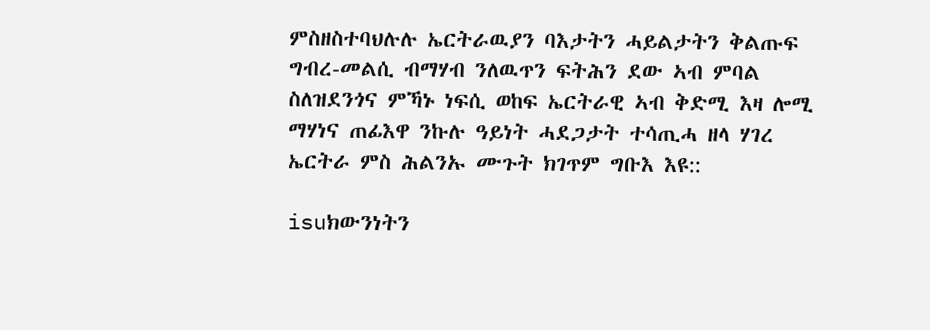ምስዘስተባህሉሉ ኤርትራዉያን ባእታትን ሓይልታትን ቅልጡፍ ግብረ-መልሲ ብማሃብ ንለዉጥን ፍትሕን ደው ኣብ ምባል ስለዝደንጎና ምኻኑ ነፍሲ ወከፍ ኤርትራዊ ኣብ ቅድሚ እዛ ሎሚ ማሃነና ጠፊእዋ ንኩሉ ዓይነት ሓደጋታት ተሳጢሓ ዘላ ሃገረ ኤርትራ ምስ ሕልንኡ ሙጉት ክገጥም ግቡእ እዩ::

isuክውንነትን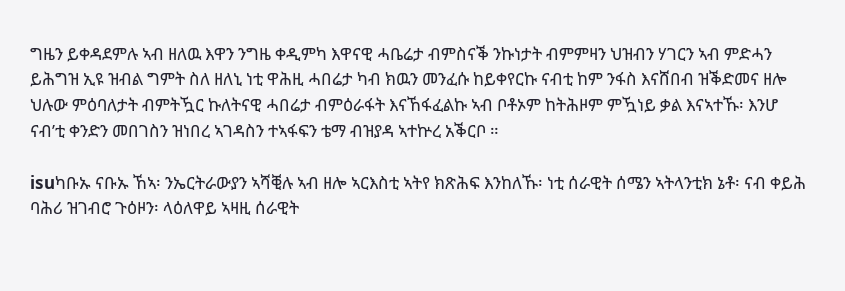ግዜን ይቀዳደምሉ ኣብ ዘለዉ እዋን ንግዜ ቀዲምካ እዋናዊ ሓቤሬታ ብምስናቕ ንኩነታት ብምምዛን ህዝብን ሃገርን ኣብ ምድሓን ይሕግዝ ኢዩ ዝብል ግምት ስለ ዘለኒ ነቲ ዋሕዚ ሓበሬታ ካብ ክዉን መንፈሱ ከይቀየርኩ ናብቲ ከም ንፋስ እናሸበብ ዝቕድመና ዘሎ ህሉው ምዕባለታት ብምትዃር ኩለትናዊ ሓበሬታ ብምዕራፋት እናኸፋፈልኩ ኣብ ቦቶኦም ከትሕዞም ምዃነይ ቃል እናኣተኹ፡ እንሆ ናብ’ቲ ቀንድን መበገስን ዝነበረ ኣገዳስን ተኣፋፍን ቴማ ብዝያዳ ኣተኵረ አቕርቦ ።

isuካቡኡ ናቡኡ ኸኣ፡ ንኤርትራውያን ኣሻቒሉ ኣብ ዘሎ ኣርእስቲ ኣትየ ክጽሕፍ እንከለኹ፡ ነቲ ሰራዊት ሰሜን ኣትላንቲክ ኔቶ፡ ናብ ቀይሕ ባሕሪ ዝገብሮ ጉዕዞን፡ ላዕለዋይ ኣዛዚ ሰራዊት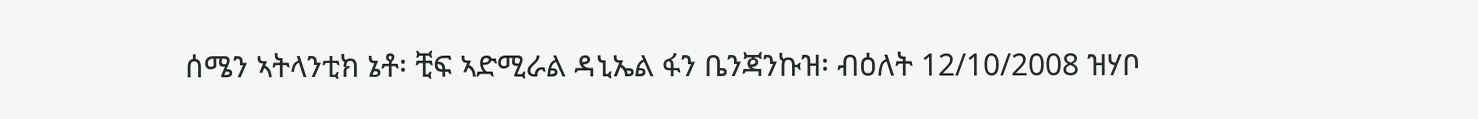ሰሜን ኣትላንቲክ ኔቶ፡ ቺፍ ኣድሚራል ዳኒኤል ፋን ቤንጃንኩዝ፡ ብዕለት 12/10/2008 ዝሃቦ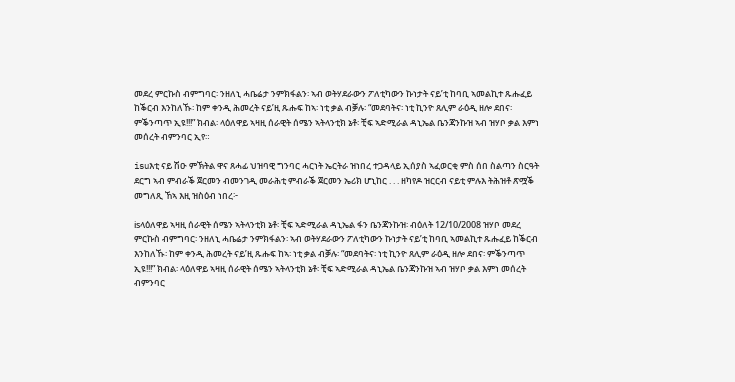መደረ ምርኩስ ብምግባር፡ ንዘለኒ ሓቤሬታ ንምክፋልን፡ ኣብ ወትሃደራውን ፖለቲካውን ኩነታት ናይ’ቲ ከባቢ ኣመልኪተ ጹሑፈይ ከቕርብ እንከለኹ፡ ከም ቀንዲ ሕመረት ናይ’ዚ ጹሑፍ ከኣ፡ ነቲ ቃል ብቓሉ፡ “መደባትና፡ ነቲ ኪንዮ ጸሊም ራዕዲ ዘሎ ደበና፡ ምቕንጣጥ ኢዩ!!!” ክብል፡ ላዕለዋይ ኣዛዚ ሰራዊት ሰሜን ኣትላንቲክ ኔቶ፡ ቺፍ ኣድሚራል ዳኒኤል ቤንጃንኩዝ ኣብ ዝሃቦ ቃል እምነ መሰረት ብምንባር ኢየ።

isuእቲ ናይ ሽዑ ምኽትል ዋና ጸሓፊ ህዝባዊ ግንባር ሓርነት ኤርትራ ዝነበረ ተጋዳላይ ኢሰያስ ኣፈወርቂ ምስ ሰበ ስልጣን ስርዓት ደርግ ኣብ ምብራቕ ጀርመን ብመንገዲ መራሕቲ ምብራቕ ጀርመን ኤሪክ ሆኒከር . . . ዘካየዶ ዝርርብ ናይቲ ምሉእ ትሕዝቶ ጽሟቕ መግለጺ ኸኣ እዚ ዝስዕብ ነበረ፦

isላዕለዋይ ኣዛዚ ሰራዊት ሰሜን ኣትላንቲክ ኔቶ፡ ቺፍ ኣድሚራል ዳኒኤል ፋን ቤንጃንኩዝ፡ ብዕለት 12/10/2008 ዝሃቦ መደረ ምርኩስ ብምግባር፡ ንዘለኒ ሓቤሬታ ንምክፋልን፡ ኣብ ወትሃደራውን ፖለቲካውን ኩነታት ናይ’ቲ ከባቢ ኣመልኪተ ጹሑፈይ ከቕርብ እንከለኹ፡ ከም ቀንዲ ሕመረት ናይ’ዚ ጹሑፍ ከኣ፡ ነቲ ቃል ብቓሉ፡ “መደባትና፡ ነቲ ኪንዮ ጸሊም ራዕዲ ዘሎ ደበና፡ ምቕንጣጥ ኢዩ!!!” ክብል፡ ላዕለዋይ ኣዛዚ ሰራዊት ሰሜን ኣትላንቲክ ኔቶ፡ ቺፍ ኣድሚራል ዳኒኤል ቤንጃንኩዝ ኣብ ዝሃቦ ቃል እምነ መሰረት ብምንባር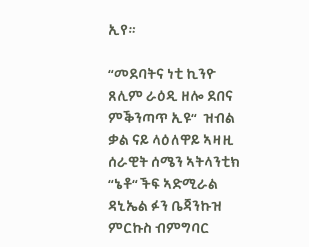ኢየ።

“መደባትና ነቲ ኪንዮ ጸሊም ራዕዲ ዘሎ ደበና ምቕንጣጥ ኢዩ“  ዝብል ቃል ናይ ላዕለዋይ ኣዛዚ ሰራዊት ሰሜን ኣትላንቲክ “ኔቶ“ ችፍ ኣድሚራል ዳኒኤል ፉን ቤጃንኩዝ ምርኩስ ብምግባር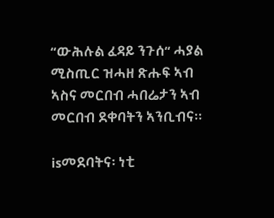“ውሕሉል ፈዳይ ንጉሰ“ ሓያል ሚስጢር ዝሓዘ ጽሑፍ ኣብ ኣስና መርበብ ሓበሬታን ኣብ መርበብ ደቀባትን ኣንቢብና፡፡

isመደባትና፡ ነቲ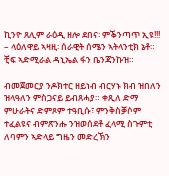ኪንዮ ጸሊም ራዕዲ ዘሎ ደበና፡ ምቕንጣጥ ኢዩ!!! – ላዕለዋይ ኣዛዚ፡ ሰራዊት ሰሜን ኣትላንቲክ ኔቶ። ቺፍ ኣድሚራል ዳኒኤል ፋን ቤንጃንኩዝ።

ብመጀመርያ ንዶክተር ዘይነብ ብርሃኑ ክብ ዝበለን ዝላዓለን ምስጋናይ ይብጸሓያ። ቀጺለ ድማ ምሁራትና ድምጾም ተዓቢሱ፣ ምንቅስቓሶም ተፈልዩና ብምጽንሑ ንዝወሰደቶ ፈላሚ ስጉምቲ ለባምን ኣድላይ ግዜን መድረኽን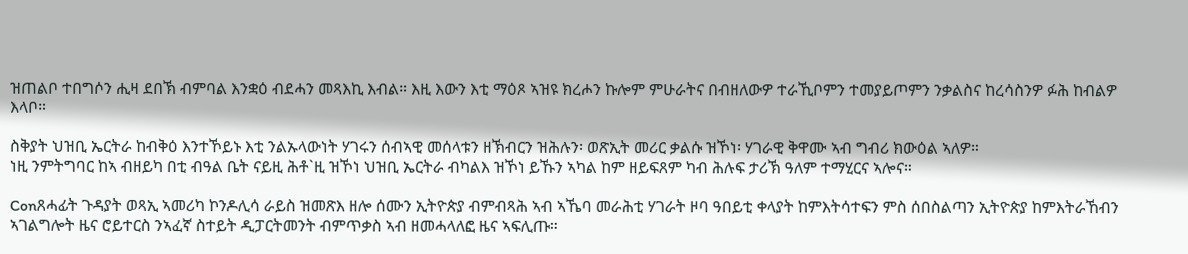ዝጠልቦ ተበግሶን ሒዛ ደበኽ ብምባል እንቋዕ ብደሓን መጻእኪ እብል። እዚ እውን እቲ ማዕጾ ኣዝዩ ክረሖን ኩሎም ምሁራትና በብዘለውዎ ተራኺቦምን ተመያይጦምን ንቃልስና ከረሳስንዎ ፉሕ ከብልዎ እላቦ።

ስቅያት ህዝቢ ኤርትራ ከብቅዕ እንተኾይኑ እቲ ንልኡላውነት ሃገሩን ሰብኣዊ መሰላቱን ዘኽብርን ዝሕሉን፡ ወጽኢት መሪር ቃልሱ ዝኾነ፡ ሃገራዊ ቅዋሙ ኣብ ግብሪ ክውዕል ኣለዎ።
ነዚ ንምትግባር ከኣ ብዘይካ በቲ ብዓል ቤት ናይዚ ሕቶ`ዚ ዝኾነ ህዝቢ ኤርትራ ብካልእ ዝኾነ ይኹን ኣካል ከም ዘይፍጸም ካብ ሕሉፍ ታሪኽ ዓለም ተማሂርና ኣሎና።

Conጸሓፊት ጉዳያት ወጻኢ ኣመሪካ ኮንዶሊሳ ራይስ ዝመጽእ ዘሎ ሰሙን ኢትዮጵያ ብምብጻሕ ኣብ ኣኼባ መራሕቲ ሃገራት ዞባ ዓበይቲ ቀላያት ከምእትሳተፍን ምስ ሰበስልጣን ኢትዮጵያ ከምእትራኸብን ኣገልግሎት ዜና ሮይተርስ ንኣፈኛ ስተይት ዲፓርትመንት ብምጥቃስ ኣብ ዘመሓላለፎ ዜና ኣፍሊጡ።